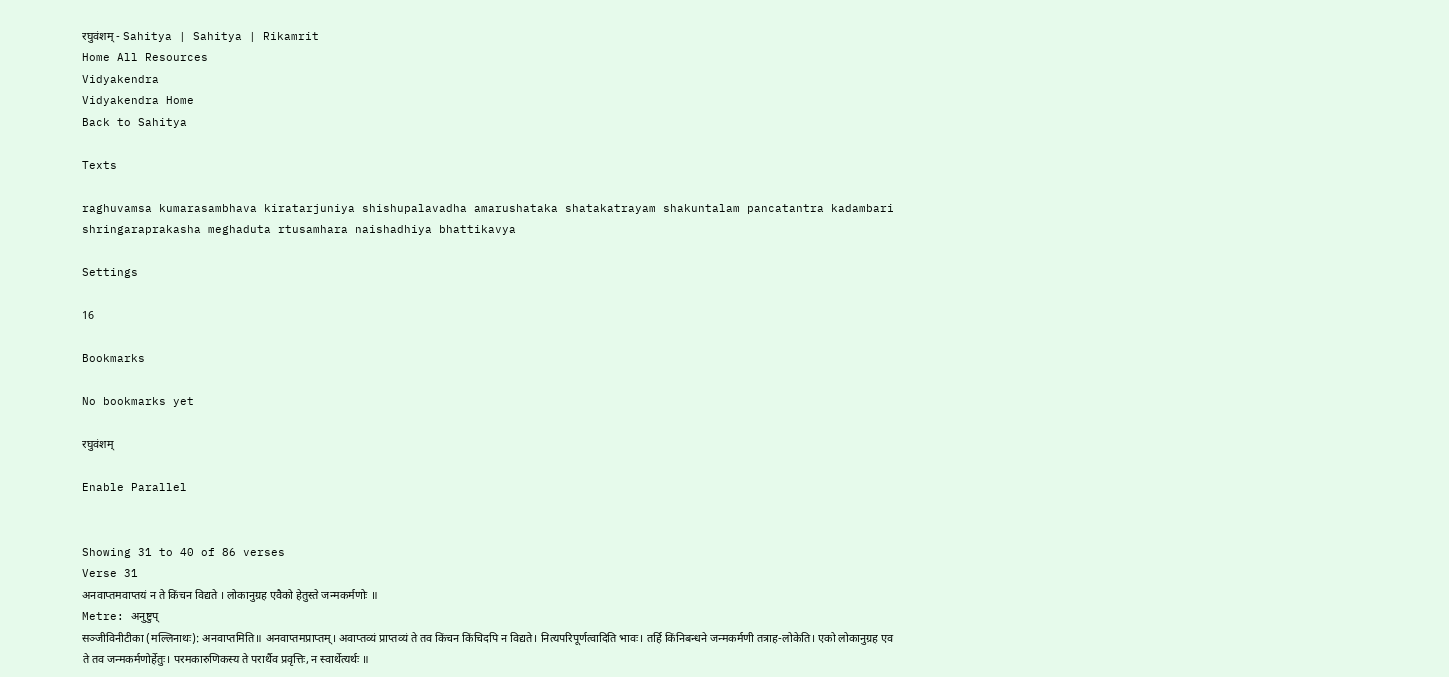रघुवंशम् - Sahitya | Sahitya | Rikamrit
Home All Resources
Vidyakendra
Vidyakendra Home
Back to Sahitya

Texts

raghuvamsa kumarasambhava kiratarjuniya shishupalavadha amarushataka shatakatrayam shakuntalam pancatantra kadambari shringaraprakasha meghaduta rtusamhara naishadhiya bhattikavya

Settings

16

Bookmarks

No bookmarks yet

रघुवंशम्

Enable Parallel


Showing 31 to 40 of 86 verses
Verse 31
अनवाप्तमवाप्तयं न ते किंचन विद्यते । लोकानुग्रह एवैको हेतुस्ते जन्मकर्मणोः ॥
Metre: अनुष्टुप्
सञ्जीविनीटीका (मल्लिनाथः): अनवाप्तमिति॥ अनवाप्तमप्राप्तम्। अवाप्तव्यं प्राप्तव्यं ते तव किंचन किंचिदपि न विद्यते। नित्यपरिपूर्णत्वादिति भावः। तर्हि किंनिबन्धने जन्मकर्मणी तत्राह-लोकेति। एको लोकानुग्रह एव ते तव जन्मकर्मणोर्हेतुः। परमकारुणिकस्य ते परार्थैव प्रवृत्तिः, न स्वार्थेत्यर्थः ॥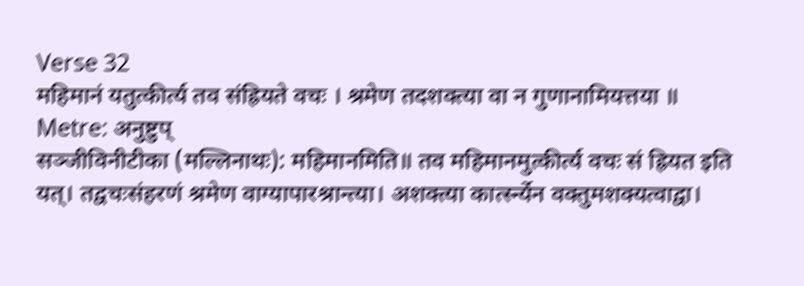Verse 32
महिमानं यतुत्कीर्त्य तव संह्रियते वचः । श्रमेण तदशक्त्या वा न गुणानामियत्तया ॥
Metre: अनुष्टुप्
सञ्जीविनीटीका (मल्लिनाथः): महिमानमिति॥ तव महिमानमुत्कीर्त्य वचः सं ह्रियत इति यत्। तद्वचःसंहरणं श्रमेण वाग्यापारश्रान्त्या। अशक्त्या कार्त्स्न्येन वक्तुमशक्यत्वाद्वा।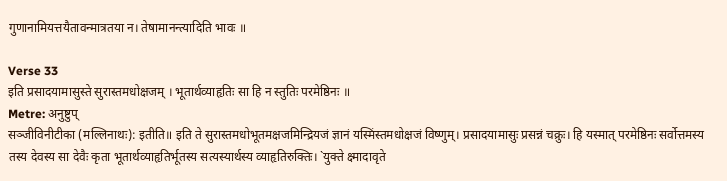गुणानामियत्तयैतावन्मात्रतया न। तेषामानन्त्यादिति भावः ॥

Verse 33
इति प्रसादयामासुस्ते सुरास्तमधोक्षजम् । भूतार्थव्याहृतिः सा हि न स्तुतिः परमेष्ठिनः ॥
Metre: अनुष्टुप्
सञ्जीविनीटीका (मल्लिनाथः): इतीति॥ इति ते सुरास्तमधोभूतमक्षजमिन्द्रियजं ज्ञानं यस्मिंस्तमधोक्षजं विष्णुम्। प्रसादयामासुः प्रसन्नं चक्रुः। हि यस्मात् परमेष्ठिनः सर्वोत्तमस्य तस्य देवस्य सा देवैः कृता भूतार्थव्याहृतिर्भूतस्य सत्यस्यार्थस्य व्याहृतिरुक्तिः। `युक्ते क्ष्मादावृते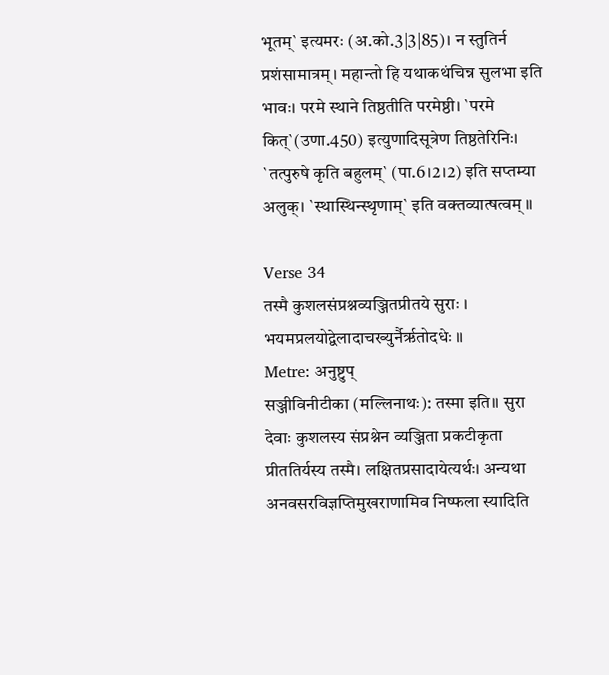भूतम्` इत्यमरः (अ.को.3|3|85)। न स्तुतिर्न प्रशंसामात्रम्। महान्तो हि यथाकथंचिन्न सुलभा इति भावः। परमे स्थाने तिष्ठतीति परमेष्ठी। `परमे कित्`(उणा.450) इत्युणादिसूत्रेण तिष्ठतेरिनिः। `तत्पुरुषे कृति बहुलम्` (पा.6।2।2) इति सप्तम्या अलुक्। `स्थास्थिन्स्थृणाम्` इति वक्तव्यात्षत्वम् ॥

Verse 34
तस्मै कुशलसंप्रश्नव्यञ्जितप्रीतये सुराः । भयमप्रलयोद्वेलादाचख्युर्नैर्ऋतोदधेः ॥
Metre: अनुष्टुप्
सञ्जीविनीटीका (मल्लिनाथः): तस्मा इति॥ सुरा देवाः कुशलस्य संप्रश्नेन व्यञ्जिता प्रकटीकृता प्रीततिर्यस्य तस्मै। लक्षितप्रसादायेत्यर्थः। अन्यथा अनवसरविज्ञप्तिमुखराणामिव निष्फला स्यादिति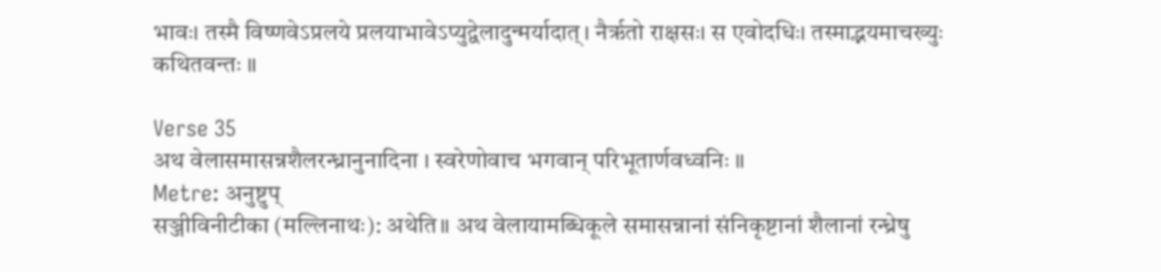भावः। तस्मै विष्णवेऽप्रलये प्रलयाभावेऽप्युद्वेलादुन्मर्यादात्। नैर्ऋतो राक्षसः। स एवोदधिः। तस्माद्भयमाचख्युः कथितवन्तः ॥

Verse 35
अथ वेलासमासन्नशैलरन्ध्रानुनादिना । स्वरेणोवाच भगवान् परिभूतार्णवध्वनिः ॥
Metre: अनुष्टुप्
सञ्जीविनीटीका (मल्लिनाथः): अथेति॥ अथ वेलायामब्धिकूले समासन्नानां संनिकृष्टानां शैलानां रन्ध्रेषु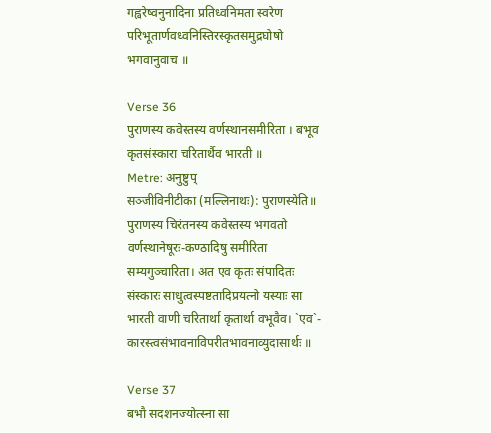गह्वरेष्वनुनादिना प्रतिध्वनिमता स्वरेण परिभूतार्णवध्वनिस्तिरस्कृतसमुद्रघोषो भगवानुवाच ॥

Verse 36
पुराणस्य कवेस्तस्य वर्णस्थानसमीरिता । बभूव कृतसंस्कारा चरितार्थैव भारती ॥
Metre: अनुष्टुप्
सञ्जीविनीटीका (मल्लिनाथः): पुराणस्येति॥ पुराणस्य चिरंतनस्य कवेस्तस्य भगवतो वर्णस्थानेषूरः-कण्ठादिषु समीरिता सम्यगुञ्चारिता। अत एव कृतः संपादितः संस्कारः साधुत्वस्पष्टतादिप्रयत्नो यस्याः सा भारती वाणी चरितार्था कृतार्था वभूवैव। `एव`- कारस्त्वसंभावनाविपरीतभावनाव्युदासार्थः ॥

Verse 37
बभौ सदशनज्योत्स्ना सा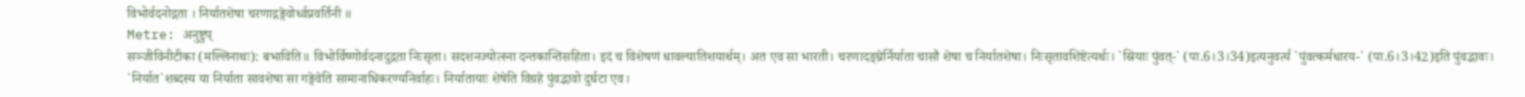विभोर्वदनोद्गता । निर्यातशेषा चरणाद्गङ्गेवोर्ध्वप्रवर्तिनी ॥
Metre: अनुष्टुप्
सञ्जीविनीटीका (मल्लिनाथः): बभाविति॥ विभोर्विष्णोर्वदनादुद्गता निःसृता। सदशनज्योत्स्ना दन्तकान्तिसहिता। इदं च विशेषणं धावल्यातिशयार्थम्। अत एव सा भारती। चरणादङ्घ्रेर्निर्याता चासौ शेषा च निर्यातशेषा। निःसृतावशिष्टेत्यर्थः। `स्रियाः पुंवत्-` (पा.6।3।34)इत्यनुवर्त्य `पुंवत्कर्मधारय-` (पा.6।3।42)इति पुंवद्भावः। `निर्यात`शब्दस्य या निर्याता सावशेषा सा गङ्गेवेति सामानाधिकरण्यनिर्वाहः। निर्यातायाः शेषेति विग्रहे पुंवद्भावो दुर्घटा एव।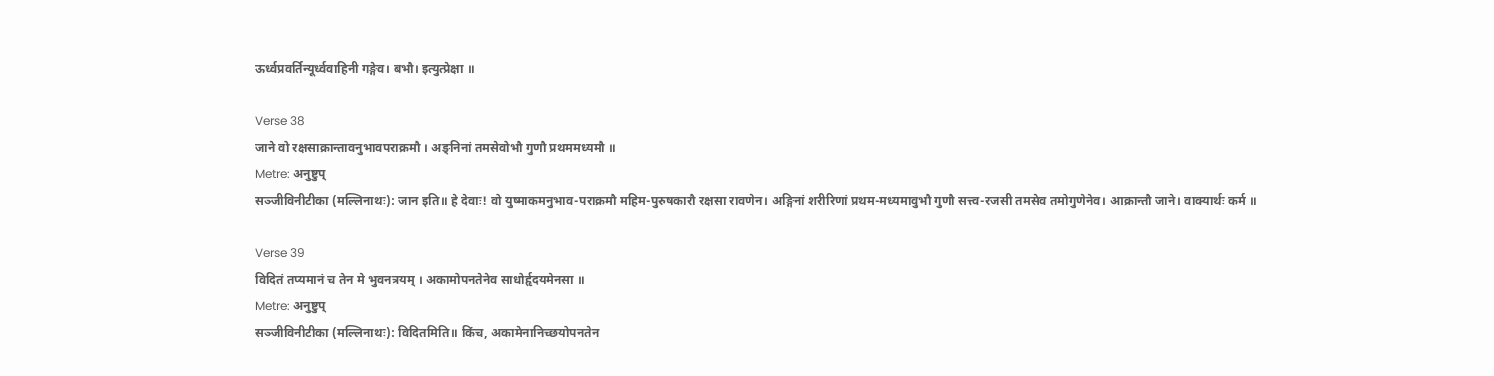ऊर्ध्वप्रवर्तिन्यूर्ध्ववाहिनी गङ्गेव। बभौ। इत्युत्प्रेक्षा ॥

Verse 38
जाने वो रक्षसाक्रान्तावनुभावपराक्रमौ । अङ्निनां तमसेवोभौ गुणौ प्रथममध्यमौ ॥
Metre: अनुष्टुप्
सञ्जीविनीटीका (मल्लिनाथः): जान इति॥ हे देवाः! वो युष्माकमनुभाव-पराक्रमौ महिम-पुरुषकारौ रक्षसा रावणेन। अङ्गिनां शरीरिणां प्रथम-मध्यमावुभौ गुणौ सत्त्व-रजसी तमसेव तमोगुणेनेव। आक्रान्तौ जाने। वाक्यार्थः कर्म ॥

Verse 39
विदितं तप्यमानं च तेन मे भुवनत्रयम् । अकामोपनतेनेव साधोर्हृदयमेनसा ॥
Metre: अनुष्टुप्
सञ्जीविनीटीका (मल्लिनाथः): विदितमिति॥ किंच, अकामेनानिच्छयोपनतेन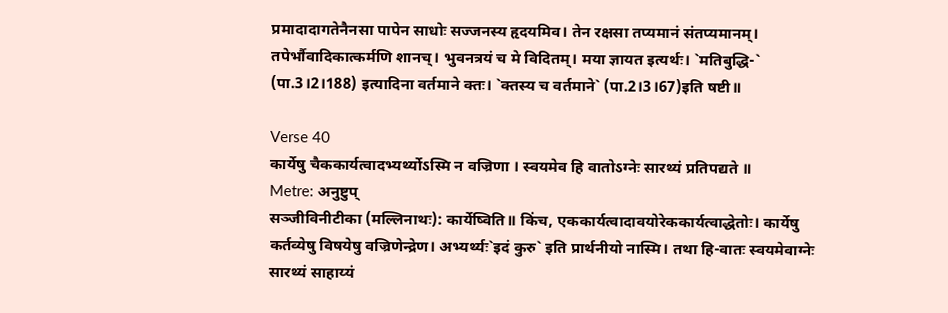प्रमादादागतेनैनसा पापेन साधोः सज्जनस्य हृदयमिव। तेन रक्षसा तप्यमानं संतप्यमानम्। तपेर्भौवादिकात्कर्मणि शानच्। भुवनत्रयं च मे विदितम्। मया ज्ञायत इत्यर्थः। `मतिबुद्धि-` (पा.3।2।188) इत्यादिना वर्तमाने क्तः। `क्तस्य च वर्तमाने` (पा.2।3।67)इति षष्टी॥

Verse 40
कार्येषु चैककार्यत्वादभ्यर्थ्योऽस्मि न वज्रिणा । स्वयमेव हि वातोऽग्नेः सारथ्यं प्रतिपद्यते ॥
Metre: अनुष्टुप्
सञ्जीविनीटीका (मल्लिनाथः): कार्येष्विति॥ किंच, एककार्यत्वादावयोरेककार्यत्वाद्धेतोः। कार्येषु कर्तव्येषु विषयेषु वज्रिणेन्द्रेण। अभ्यर्थ्यः`इदं कुरु` इति प्रार्थनीयो नास्मि। तथा हि-वातः स्वयमेवाग्नेः सारथ्यं साहाय्यं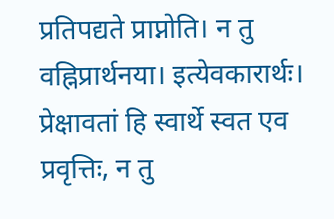प्रतिपद्यते प्राप्नोति। न तु वह्निप्रार्थनया। इत्येवकारार्थः। प्रेक्षावतां हि स्वार्थे स्वत एव प्रवृत्तिः, न तु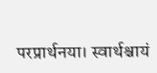परप्रार्थनया। स्वार्थश्चायं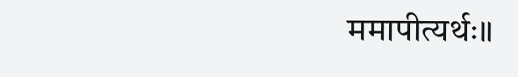ममापीत्यर्थः॥